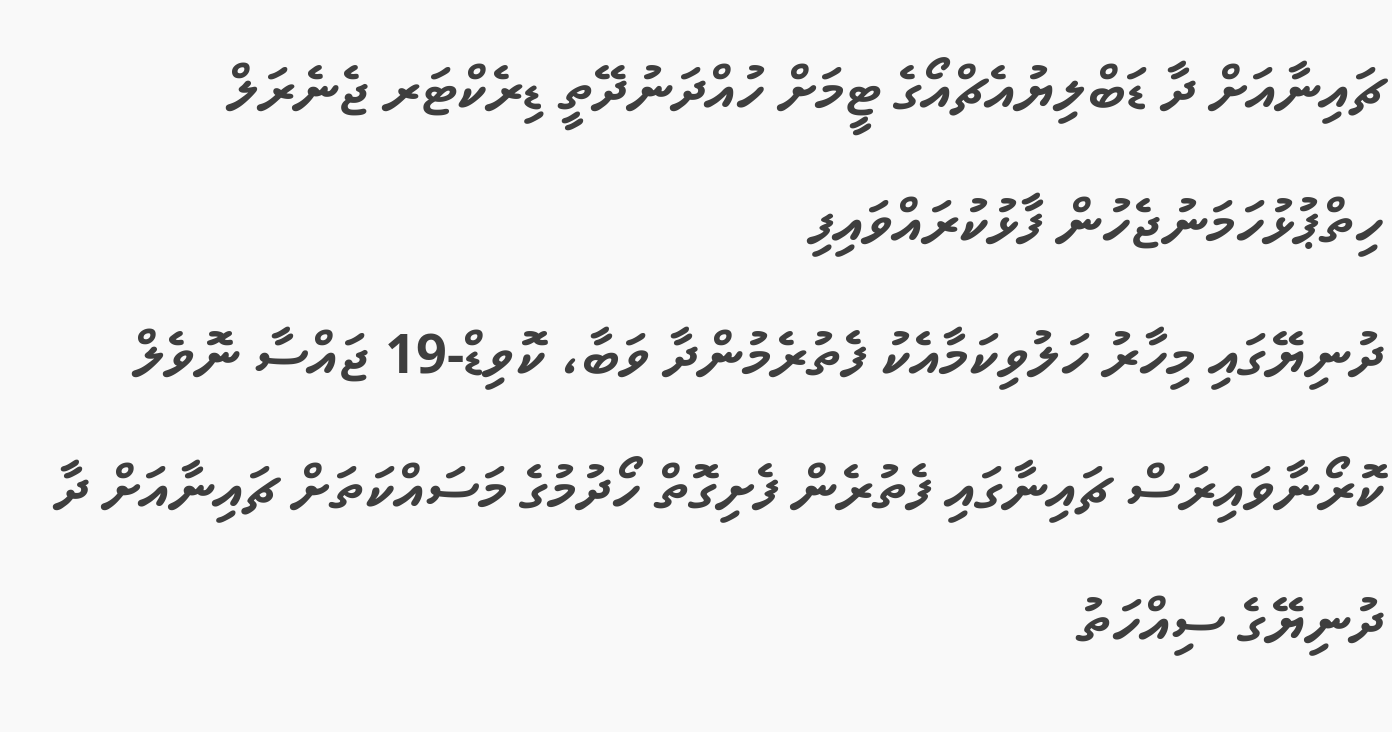ޗައިނާއަށް ދާ ޑަބްލިޔުއެޗްއޯގެ ޓީމަށް ހުއްދަނުދޭތީ ޑިރެކްޓަރ ޖެނެރަލް ހިތްޕުޅުހަމަނުޖެހުން ފާޅުކުރައްވައިފި
ދުނިޔޭގައި މިހާރު ހަލުވިކަމާއެކު ފެތުރެމުންދާ ވަބާ، ކޮވިޑް-19 ޖައްސާ ނޮވެލް ކޮރޯނާވައިރަސް ޗައިނާގައި ފެތުރެން ފެށިގޮތް ހޯދުމުގެ މަސައްކަތަށް ޗައިނާއަށް ދާ ދުނިޔޭގެ ސިއްހަތު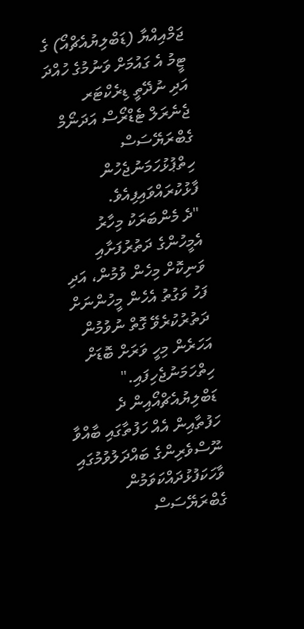ޖަމްއިއްޔާ (ޑަބްލިޔުއެޗްއޯ) ގެ ޓީމު އެ ގައުމަށް ވަނުމުގެ ހުއްދަ އަދި ނުދޭތީ ޑިރެކްޓަރ ޖެނެރަލް ޓެޑްރޯސް އަދަނޯމް ގެބްރަޔޭސަސް ހިތްޕުޅުހަމަނުޖެހުން ފާޅުކުރައްވައިފިއެވެ.
"ދެ މެންބަރަކު މިހާރު އެމީހުންގެ ދަތުރުފަށާއި ވަނިކޮށް މިހެން ވުމުން، އަދި ފަހު ވަގުތު އެހެން މީހުންނަށް ދަތުރުކުރެވޭ ގޮތް ނުވުމުން އަހަރެން މިހީ ވަރަށް ބޮޑަށް ހިތްހަމަނުޖެހިފައި." ޑަބްލިޔުއެޗްއޯއިން ދެ ހަފުތާއިން އެއް ހަފުތާގައި ބާއްވާ ނޫސްވެރިންގެ ބައްދަލުވުމުގައި ވާހަކަފުޅުދައްކަވަމުން ގެބްރަޔޭސަސް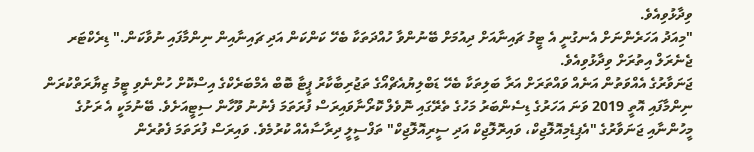ވިދާޅުވިއެވެ.
"މިއަދު އަހަރެންނަށް އެނގުނީ އެ ޓީމު ޗައިނާއަށް ދިއުމަށް ބޭނުންވާ ހުއްދަތަކާ ބެހޭ ކަންކަން އަދި ޗައިނާއިން ނިންމާފައި ނުވާކަން." ޑިރެކްޓަރ ޖެނެރަލް އިތުރަށް ވިދާޅުވިއެވެ.
ޖަނަވާރުގެ އެއްވަތުން އަނެއް ވައްތަރަށް އަރާ ބަލިތަކާ ބެހޭ ޑަބްލިޔުއެޗްއޯގެ ތަޖުރިބާކާރު ޕީޓާ ބޮބް އެމްބަރެކްގެ އިސްކޮށް ހުންނެވި ޓީމު ޒިޔާރަތްކުރަން ނިންމާފައި އޮތީ 2019 ވަނަ އަހަރުގެ ޑިސެންބަރު މަހުގެ ތެރޭގައި ނޮވެލް ކޮރޯނާވައިރަސް ފުރަތަމަ ފެނުނު ވޫހާން ސިޓީއަށެވެ. ބޭނުމަކީ އެ ރަށުގެ މީހުންނާއި ޖަނަވާރުގެ "އެޕިޑެމިއޮލޮޖިކް، ވައިރޮލޮޖިކް އަދި ސީރިއޮލޮޖިކް" ތަފްސީލީ ދިރާސާއެއް ކުރުމެވެ. ވައިރަސް ފުރަތަމަ ފެތުރެން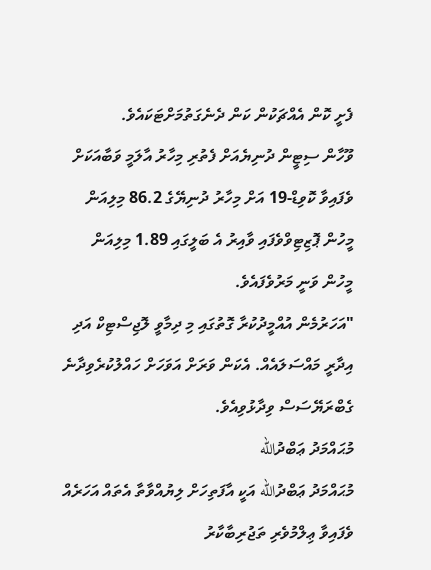ފެށީ ކޮން އެއްޗަކުން ކަން ދެނެގަތުމަށްޓަކައެވެ.
ވޫހާން ސިޓީން ދުނިޔެއަށް ފެތުރި މިހާރު އާލަމީ ވަބާއަކަށް ވެފައިވާ ކޮވިޑް-19 އަށް މިހާރު ދުނިޔޭގެ 86.2 މިލިއަން މީހުން ޕޮޒިޓިވްވެފައި ވާއިރު އެ ބަލީގައި 1.89 މިލިއަން މީހުން ވަނީ މަރުވެފައެވެ.
"އަހަރުމެން އުއްމީދުކުރާ ގޮތުގައި މި ދިމާވީ ލޮޖިސްޓިކް އަދި އިދާރީ މައްސަލައެއް. އެކަން ވަރަށް އަވަހަށް ހައްލުކުރެވިދާނެ ގެބްރަޔޭސަސް ވިދާޅުވިއެވެ.
މުޙައްމަދު ޢަބްދުالله
މުޙައްމަދު ޢަބްދުالله އަކީ އާފަތިހަށް ލިޔުއްވާތާ އެތައް އަހަރެއް ވެފައިވާ ޢިލްމުވެރި ތަޖުރިބާކާރު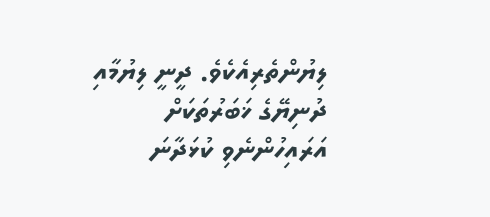ލިޔުންތެރިއެކެވެ. ދީނީ ލިޔުމާއި ދުނިޔޭގެ ޚަބަރުތަކަށް އަރައިހުންނެވި ކުޅަދާނަ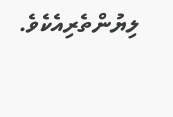ލިޔުންތެރިއެކެވެ.